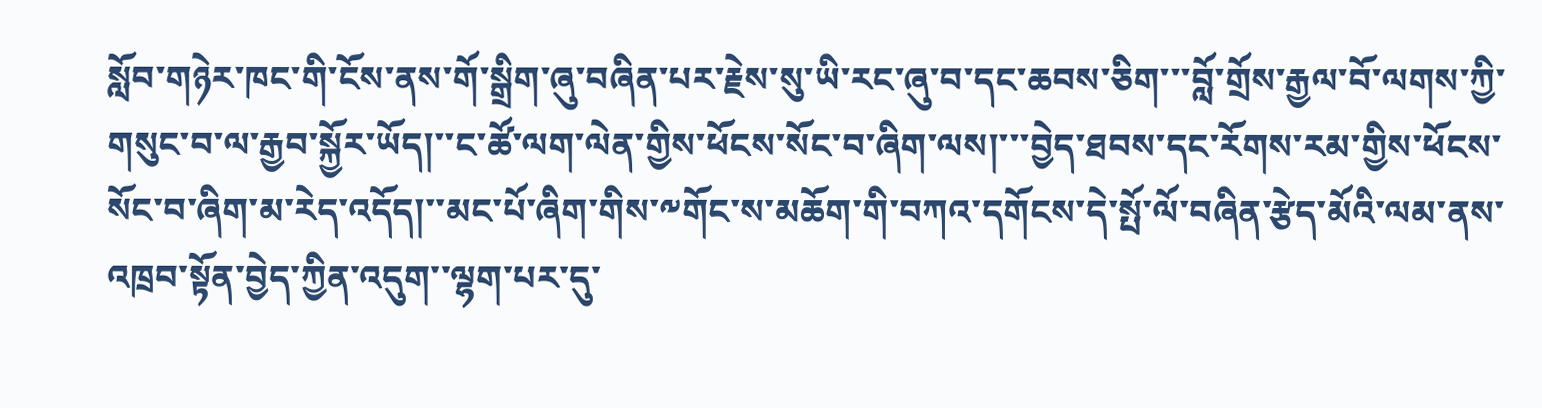སློབ་གཉེར་ཁང་གི་ངོས་ནས་གོ་སྒྲིག་ཞུ་བཞིན་པར་རྗེས་སུ་ཡི་རང་ཞུ་བ་དང་ཆབས་ཅིག་་་བློ་གྲོས་རྒྱལ་བོ་ལགས་ཀྱི་གསུང་བ་ལ་རྒྱབ་སྐྱོར་ཡོད།་་ང་ཚོ་ལག་ལེན་གྱིས་ཕོངས་སོང་བ་ཞིག་ལས།་་་བྱེད་ཐབས་དང་རོགས་རམ་གྱིས་ཕོངས་སོང་བ་ཞིག་མ་རེད་འདོད།་་མང་པོ་ཞིག་གིས་༸གོང་ས་མཆོག་གི་བཀའ་དགོངས་དེ་སྤོ་ལོ་བཞིན་རྩེད་མོའི་ལམ་ནས་འཁྲབ་སྟོན་བྱེད་ཀྱིན་འདུག་་ལྷག་པར་དུ་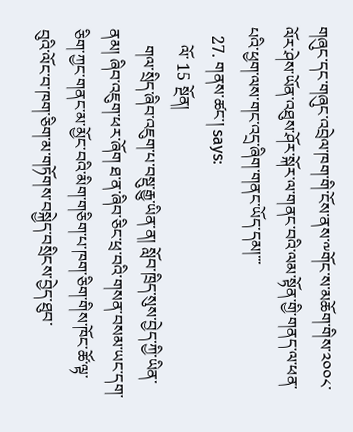གཞུང་དང་གཞུང་འབྲེལ་ཁག་གི་ངོས་ནས་༸གོང་ས་མཆོག་གིས་༢༠༠༨་ལོར་ཤེས་ཡོན་འཐུས་ཤོར་སྐོར་ལ་གནང་བའི་ལམ་སྟོན་གྱི་གནད་ལ་ཕན་པའི་ཕྱག་ལས་གང་འདྲ་ཞིག་གནང་ཡོད་དམ།་་་
  27. གནས་ཚང་། says:
    ལོ་ 15 སྔོན།
    གལ་སྲིད་ཞིབ་འཇུག་པ་བསྡུ་རྒྱུ་ཡིན་ན། སློབ་ཁྲིད་སུས་བྱེད་ཀྱི་ཡིན་ནམ། ཞིབ་འཇུག་ཕར་ཞོག ཐ་ན་ཞིབ་ཅིང་ཕྲ་བའི་གསན་བསམ་ཡང་དག་ཅིག་ཀྱང་གནང་མ་མྱོང་བའི་མིག་གཅིག་པ་ཁག་ཅིག་གིས་ཁོང་ཚོ་ལྟ་བུའི་ལོང་བ་ཁག་ཅིག་མ་གཏོགས་བསྐྱེད་བསྲིངས་བྱེད་ཐུབ་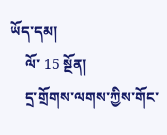ཡོད་དམ།
    ལོ་ 15 སྔོན།
    དྲ་གྲོགས་ལགས་ཀྱིས་གོང་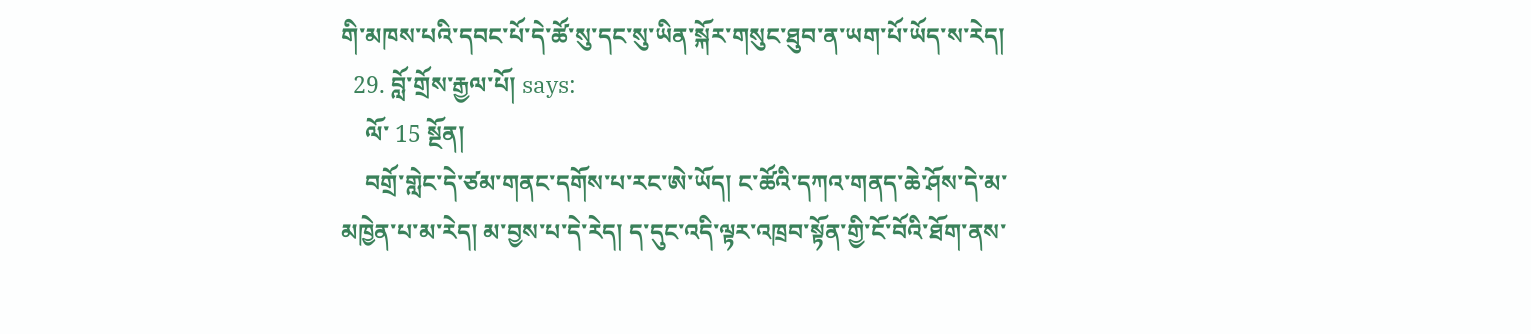གི་མཁས་པའི་དབང་པོ་དེ་ཚོ་སུ་དང་སུ་ཡིན་སྐོར་གསུང་ཐུབ་ན་ཡག་པོ་ཡོད་ས་རེད།
  29. བློ་གྲོས་རྒྱལ་པོ། says:
    ལོ་ 15 སྔོན།
    བགྲོ་གླེང་དེ་ཙམ་གནང་དགོས་པ་རང་ཨེ་ཡོད། ང་ཚོའི་དཀའ་གནད་ཆེ་ཤོས་དེ་མ་མཁྱེན་པ་མ་རེད། མ་བྱས་པ་དེ་རེད། ད་དུང་འདི་ལྟར་འཁྲབ་སྟོན་གྱི་ངོ་བོའི་ཐོག་ནས་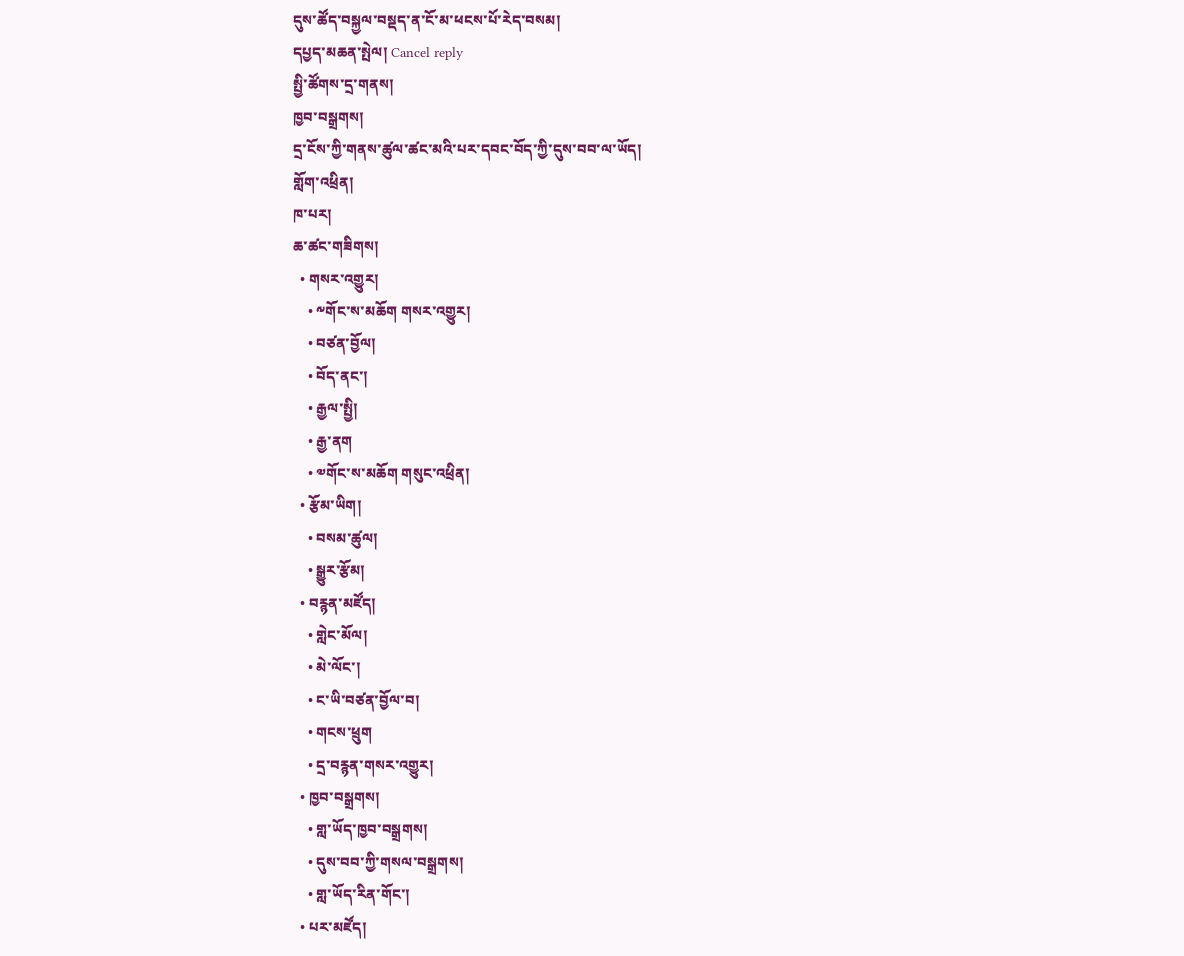དུས་ཚོད་བསྐྱལ་བསྡད་ན་ངོ་མ་ཕངས་པོ་རེད་བསམ།
དཔྱད་མཆན་སྤེལ། Cancel reply
སྤྱི་ཚོགས་དྲ་གནས།
ཁྱབ་བསྒྲགས།
དྲ་ངོས་ཀྱི་གནས་ཚུལ་ཚང་མའི་པར་དབང་བོད་ཀྱི་དུས་བབ་ལ་ཡོད།
གློག་འཕྲིན།
ཁ་པར།
ཆ་ཚང་གཟིགས།
  • གསར་འགྱུར།
    • ༸གོང་ས་མཆོག གསར་འགྱུར།
    • བཙན་བྱོལ།
    • བོད་ནང་།
    • རྒྱལ་སྤྱི།
    • རྒྱ་ནག
    • ༧གོང་ས་མཆོག གསུང་འཕྲིན།
  • རྩོམ་ཡིག།
    • བསམ་ཚུལ།
    • སྒྱུར་རྩོམ།
  • བརྙན་མཛོད།
    • གླེང་མོལ།
    • མེ་ལོང་།
    • ང་ཡི་བཙན་བྱོལ་བ།
    • གངས་ཕྲུག
    • དྲ་བརྙན་གསར་འགྱུར།
  • ཁྱབ་བསྒྲགས།
    • གླ་ཡོད་ཁྱབ་བསྒྲགས།
    • དུས་བབ་ཀྱི་གསལ་བསྒྲགས།
    • གླ་ཡོད་རིན་གོང་།
  • པར་མཛོད།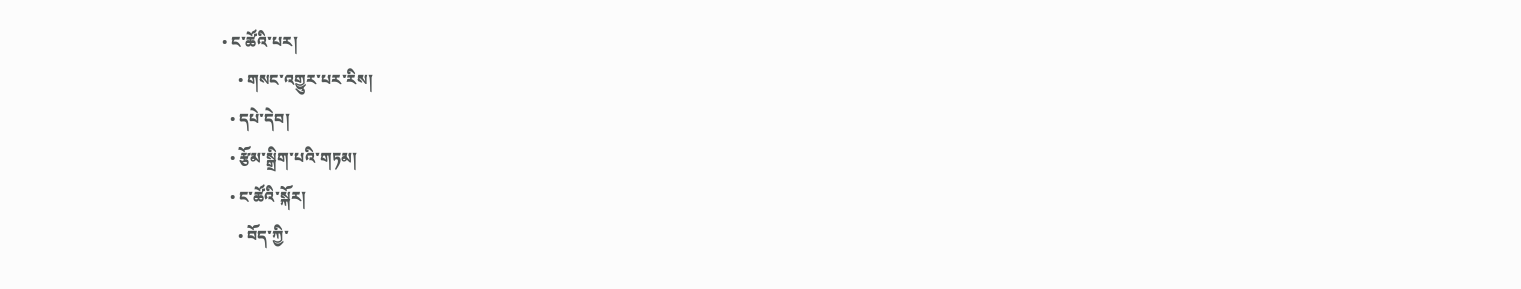• ང་ཚོའི་པར།
    • གསང་འགྱུར་པར་རིས།
  • དཔེ་དེབ།
  • རྩོམ་སྒྲིག་པའི་གཏམ།
  • ང་ཚོའི་སྐོར།
    • བོད་ཀྱི་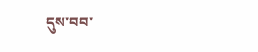དུས་བབ་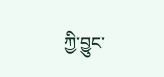ཀྱི་བྱུང་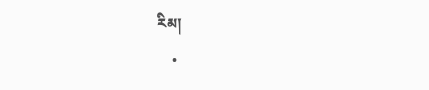རིམ།
    •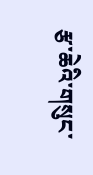རྩ་ཆེའི་གསུང་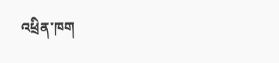འཕྲིན་ཁག